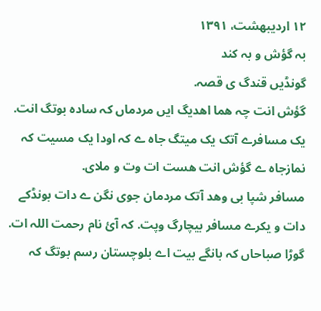۱۲ اردیبهشت، ۱۳۹۱
بہ گؤش و بہ کند
گونڈیں قندگ ی قصہ.
گؤش انت چہ ھما اھدیگ ایں مردماں کہ سادہ بوتگ انت.
یک مسافرے آتک یک میتگ جاہ ے کہ اودا یک مسیت کہ نمازجاہ ے گؤش انت ھست ات وت و ملای.
مسافر شپا بی وھد آتک مردمان جوی نگن ے دات بونڈکے دات و یکرے مسافر بیچارگ وپت. کہ آئ نام رحمت اللہ ات.
گوڑا صباحاں کہ بانگے بیت اے بلوچستان رسم بوتگ کہ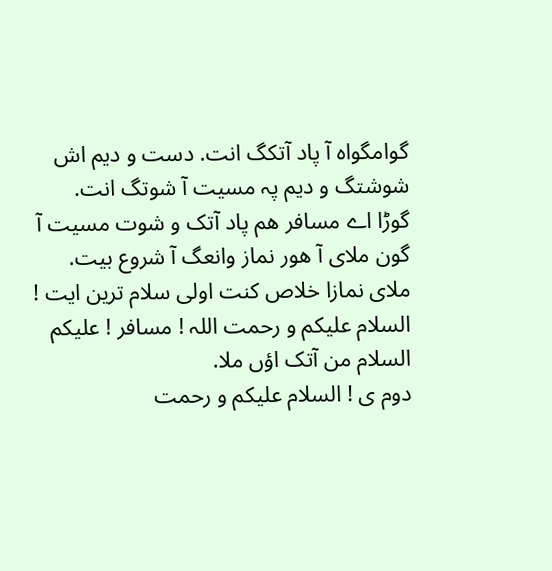گوامگواہ آ پاد آتکگ انت. دست و دیم اش شوشتگ و دیم پہ مسیت آ شوتگ انت.
گوڑا اے مسافر ھم پاد آتک و شوت مسیت آ گون ملای آ ھور نماز وانعگ آ شروع بیت.
ملای نمازا خلاص کنت اولی سلام ترین ایت ! السلام علیکم و رحمت اللہ ! مسافر ! علیکم السلام من آتک اؤں ملا.
دوم ی ! السلام علیکم و رحمت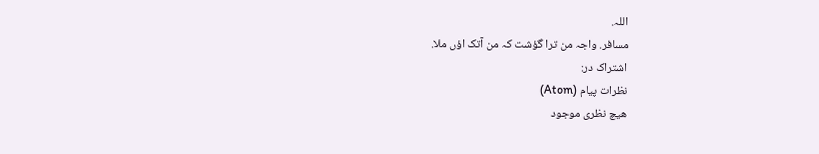اللہ.
مسافر. واجہ من ترا گؤشت کہ من آتک اؤں ملا.
اشتراک در:
نظرات پیام (Atom)
هیچ نظری موجود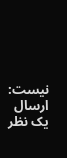نیست:
ارسال یک نظر